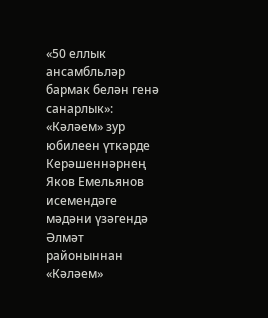«50 еллык ансамбльләр бармак белән генә санарлык»: «Кәләем» зур юбилеен үткәрде
Керәшеннәрнең Яков Емельянов исемендәге мәдәни үзәгендә Әлмәт районыннан «Кәләем»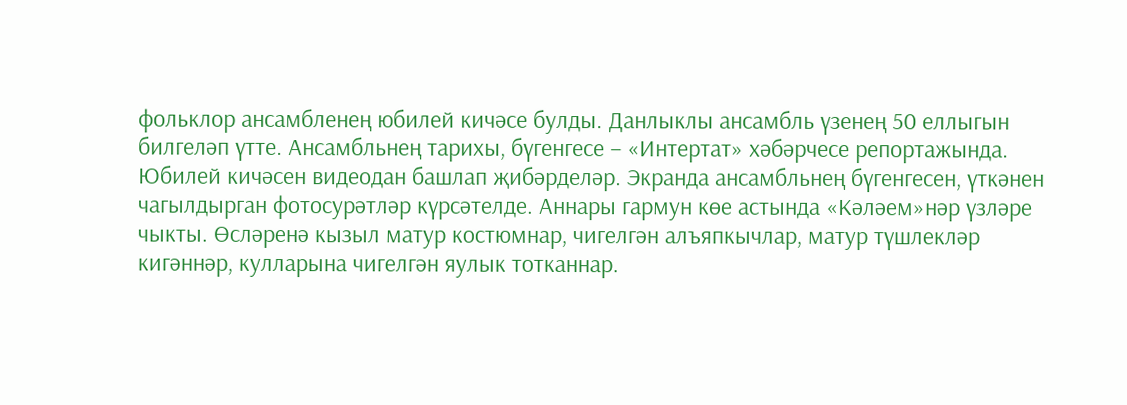фольклор ансамбленең юбилей кичәсе булды. Данлыклы ансамбль үзенең 50 еллыгын билгеләп үтте. Ансамбльнең тарихы, бүгенгесе – «Интертат» хәбәрчесе репортажында.
Юбилей кичәсен видеодан башлап җибәрделәр. Экранда ансамбльнең бүгенгесен, үткәнен чагылдырган фотосурәтләр күрсәтелде. Аннары гармун көе астында «Кәләем»нәр үзләре чыкты. Өсләренә кызыл матур костюмнар, чигелгән алъяпкычлар, матур түшлекләр кигәннәр, кулларына чигелгән яулык тотканнар.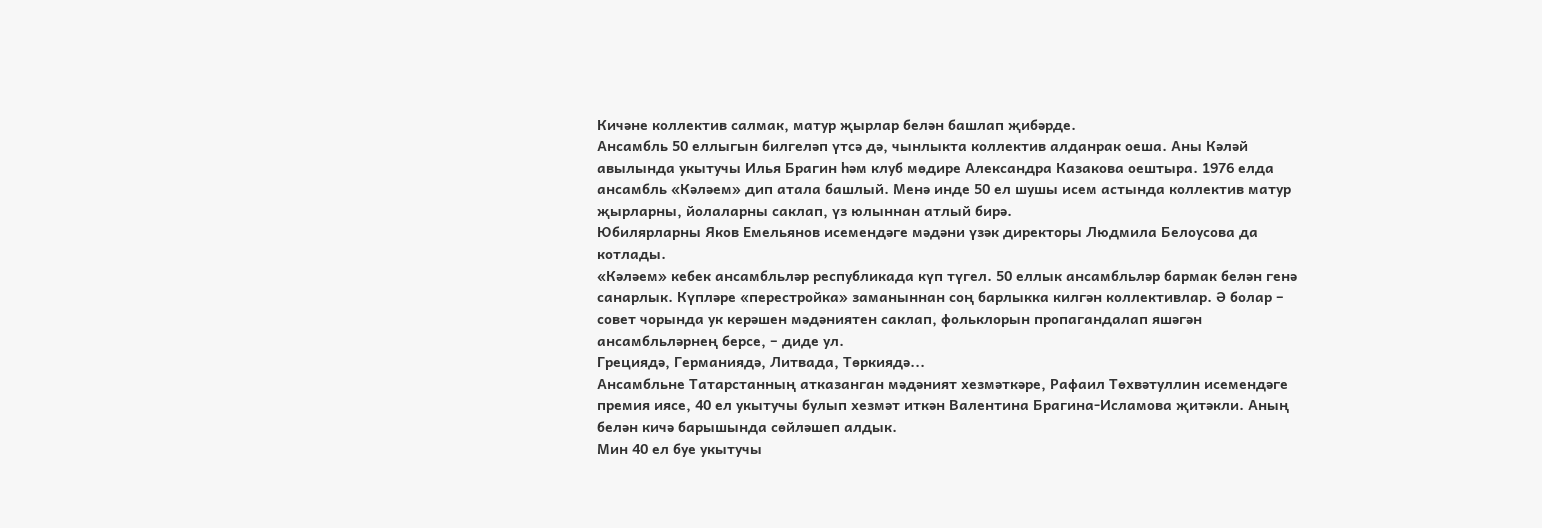Кичәне коллектив салмак, матур җырлар белән башлап җибәрде.
Ансамбль 50 еллыгын билгеләп үтсә дә, чынлыкта коллектив алданрак оеша. Аны Кәләй авылында укытучы Илья Брагин һәм клуб мөдире Александра Казакова оештыра. 1976 елда ансамбль «Кәләем» дип атала башлый. Менә инде 50 ел шушы исем астында коллектив матур җырларны, йолаларны саклап, үз юлыннан атлый бирә.
Юбилярларны Яков Емельянов исемендәге мәдәни үзәк директоры Людмила Белоусова да котлады.
«Кәләем» кебек ансамбльләр республикада күп түгел. 50 еллык ансамбльләр бармак белән генә санарлык. Күпләре «перестройка» заманыннан соң барлыкка килгән коллективлар. Ә болар – совет чорында ук керәшен мәдәниятен саклап, фольклорын пропагандалап яшәгән ансамбльләрнең берсе, – диде ул.
Грециядә, Германиядә, Литвада, Төркиядә...
Ансамбльне Татарстанның атказанган мәдәният хезмәткәре, Рафаил Төхвәтуллин исемендәге премия иясе, 40 ел укытучы булып хезмәт иткән Валентина Брагина-Исламова җитәкли. Аның белән кичә барышында сөйләшеп алдык.
Мин 40 ел буе укытучы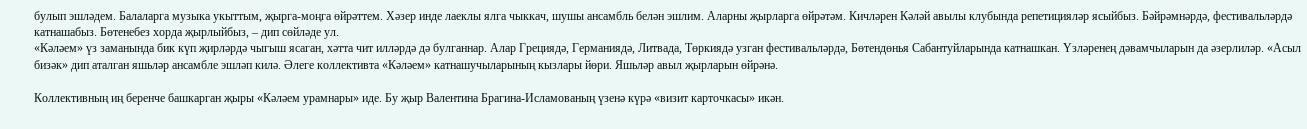булып эшләдем. Балаларга музыка укыттым, җырга-моңга өйрәттем. Хәзер инде лаеклы ялга чыккач, шушы ансамбль белән эшлим. Аларны җырларга өйрәтәм. Кичләрен Кәләй авылы клубында репетицияләр ясыйбыз. Бәйрәмнәрдә, фестивальләрдә катнашабыз. Бөтенебез хорда җырлыйбыз, – дип сөйләде ул.
«Кәләем» үз заманында бик күп җирләрдә чыгыш ясаган, хәтта чит илләрдә дә булганнар. Алар Грециядә, Германиядә, Литвада, Төркиядә узган фестивальләрдә, Бөтендөнья Сабантуйларында катнашкан. Үзләренең дәвамчыларын да әзерлиләр. «Асыл бизәк» дип аталган яшьләр ансамбле эшләп килә. Әлеге коллективта «Кәләем» катнашучыларының кызлары йөри. Яшьләр авыл җырларын өйрәнә.

Коллективның иң беренче башкарган җыры «Кәләем урамнары» иде. Бу җыр Валентина Брагина-Исламованың үзенә күрә «визит карточкасы» икән.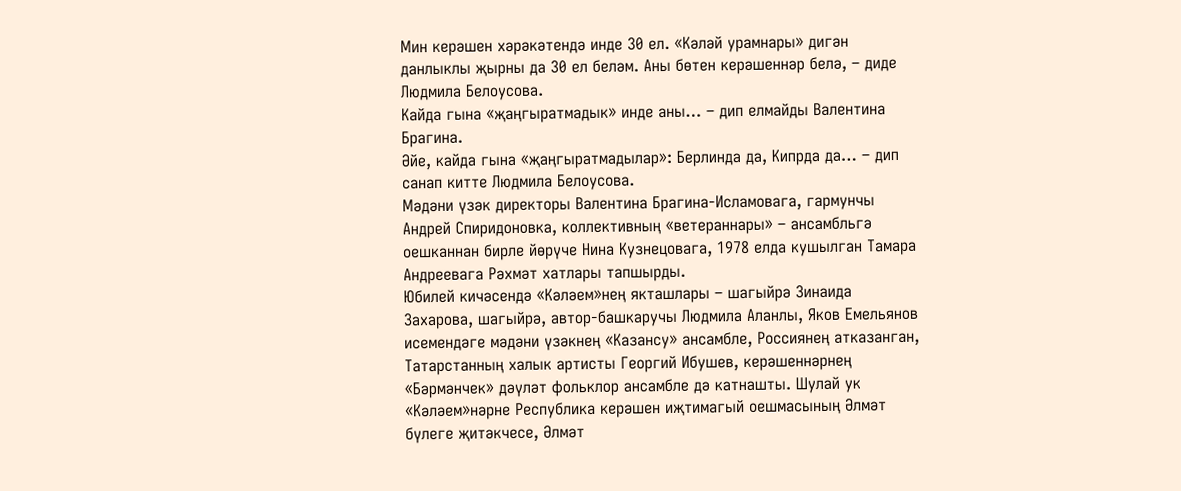Мин керәшен хәрәкәтендә инде 30 ел. «Кәләй урамнары» дигән данлыклы җырны да 30 ел беләм. Аны бөтен керәшеннәр белә, – диде Людмила Белоусова.
Кайда гына «җаңгыратмадык» инде аны… – дип елмайды Валентина Брагина.
Әйе, кайда гына «җаңгыратмадылар»: Берлинда да, Кипрда да… – дип санап китте Людмила Белоусова.
Мәдәни үзәк директоры Валентина Брагина-Исламовага, гармунчы Андрей Спиридоновка, коллективның «ветераннары» – ансамбльгә оешканнан бирле йөрүче Нина Кузнецовага, 1978 елда кушылган Тамара Андреевага Рәхмәт хатлары тапшырды.
Юбилей кичәсендә «Кәләем»нең якташлары – шагыйрә Зинаида Захарова, шагыйрә, автор-башкаручы Людмила Аланлы, Яков Емельянов исемендәге мәдәни үзәкнең «Казансу» ансамбле, Россиянең атказанган, Татарстанның халык артисты Георгий Ибушев, керәшеннәрнең «Бәрмәнчек» дәүләт фольклор ансамбле дә катнашты. Шулай ук «Кәләем»нәрне Республика керәшен иҗтимагый оешмасының Әлмәт бүлеге җитәкчесе, Әлмәт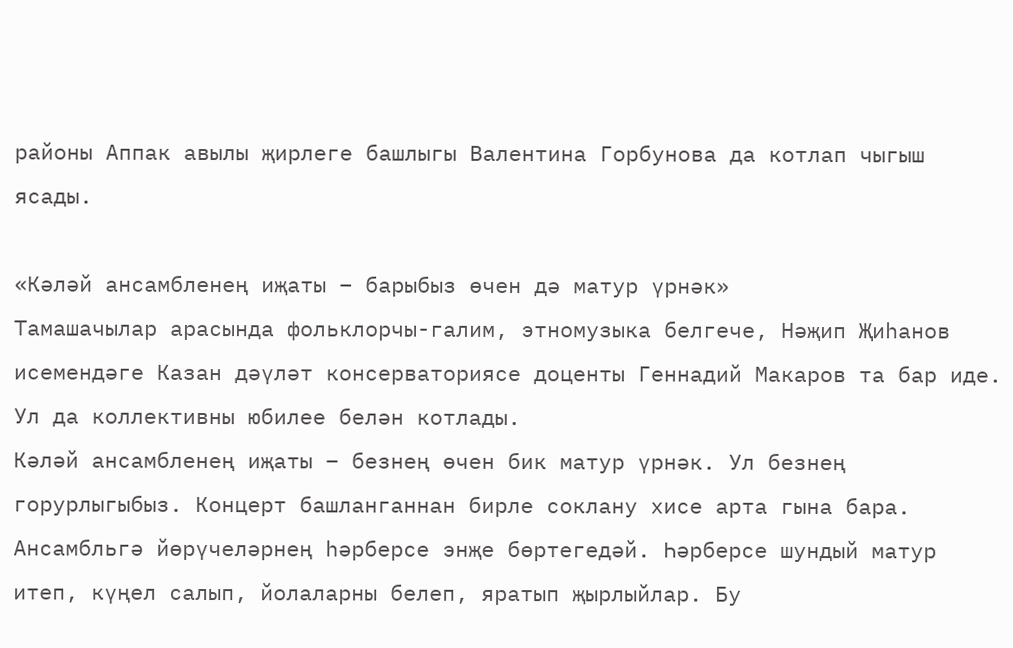районы Аппак авылы җирлеге башлыгы Валентина Горбунова да котлап чыгыш ясады.

«Кәләй ансамбленең иҗаты – барыбыз өчен дә матур үрнәк»
Тамашачылар арасында фольклорчы-галим, этномузыка белгече, Нәҗип Җиһанов исемендәге Казан дәүләт консерваториясе доценты Геннадий Макаров та бар иде. Ул да коллективны юбилее белән котлады.
Кәләй ансамбленең иҗаты – безнең өчен бик матур үрнәк. Ул безнең горурлыгыбыз. Концерт башланганнан бирле соклану хисе арта гына бара. Ансамбльгә йөрүчеләрнең һәрберсе энҗе бөртегедәй. Һәрберсе шундый матур итеп, күңел салып, йолаларны белеп, яратып җырлыйлар. Бу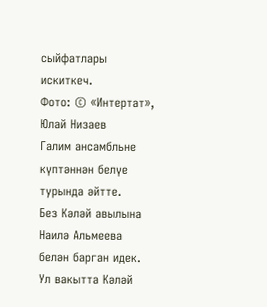сыйфатлары искиткеч.
Фото: © «Интертат», Юлай Низаев
Галим ансамбльне күптәннән белүе турында әйтте.
Без Кәләй авылына Наилә Альмеева белән барган идек. Ул вакытта Кәләй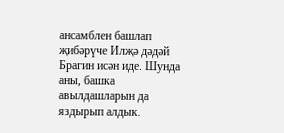ансамблен башлап җибәрүче Илҗә дәдәй Брагин исән иде. Шунда аны, башка авылдашларын да яздырып алдык.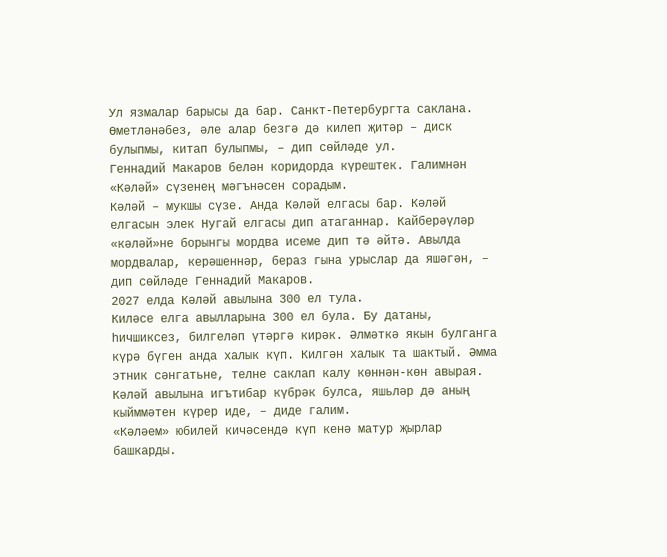Ул язмалар барысы да бар. Санкт-Петербургта саклана. Өметләнәбез, әле алар безгә дә килеп җитәр – диск булыпмы, китап булыпмы, – дип сөйләде ул.
Геннадий Макаров белән коридорда күрештек. Галимнән «Кәләй» сүзенең мәгънәсен сорадым.
Кәләй – мукшы сүзе. Анда Кәләй елгасы бар. Кәләй елгасын элек Нугай елгасы дип атаганнар. Кайберәүләр «кәләй»не борынгы мордва исеме дип тә әйтә. Авылда мордвалар, керәшеннәр, бераз гына урыслар да яшәгән, – дип сөйләде Геннадий Макаров.
2027 елда Кәләй авылына 300 ел тула.
Киләсе елга авылларына 300 ел була. Бу датаны, һичшиксез, билгеләп үтәргә кирәк. Әлмәткә якын булганга күрә бүген анда халык күп. Килгән халык та шактый. Әмма этник сәнгатьне, телне саклап калу көннән-көн авырая. Кәләй авылына игътибар күбрәк булса, яшьләр дә аның кыйммәтен күрер иде, – диде галим.
«Кәләем» юбилей кичәсендә күп кенә матур җырлар башкарды.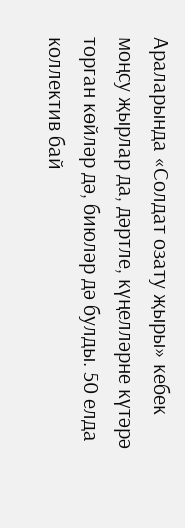Араларында «Солдат озату җыры» кебек моңсу җырлар да, дәртле, күңелләрне күтәрә торган көйләр дә, биюләр дә булды. 50 елда коллектив бай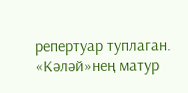репертуар туплаган. «Кәләй»нең матур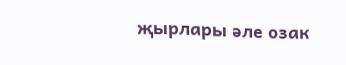җырлары әле озак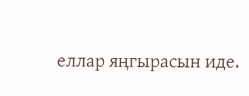еллар яңгырасын иде.